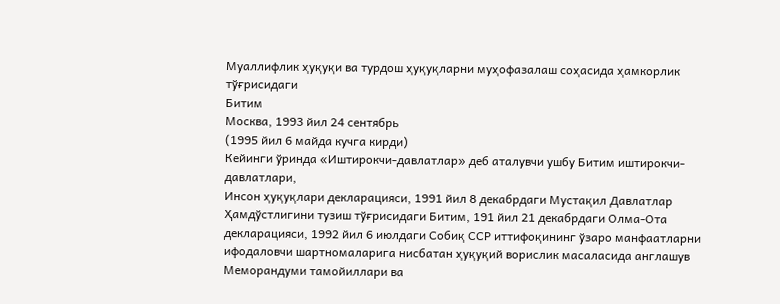Муаллифлик ҳуқуқи ва турдош ҳуқуқларни муҳофазалаш соҳасида ҳамкорлик тўғрисидаги
Битим
Москва, 1993 йил 24 сентябрь
(1995 йил 6 майда кучга кирди)
Кейинги ўринда «Иштирокчи-давлатлар» деб аталувчи ушбу Битим иштирокчи-давлатлари,
Инсон ҳуқуқлари декларацияси, 1991 йил 8 декабрдаги Мустақил Давлатлар Ҳамдўстлигини тузиш тўғрисидаги Битим, 191 йил 21 декабрдаги Олма-Ота декларацияси, 1992 йил 6 июлдаги Собиқ ССР иттифоқининг ўзаро манфаатларни ифодаловчи шартномаларига нисбатан ҳуқуқий ворислик масаласида англашув Меморандуми тамойиллари ва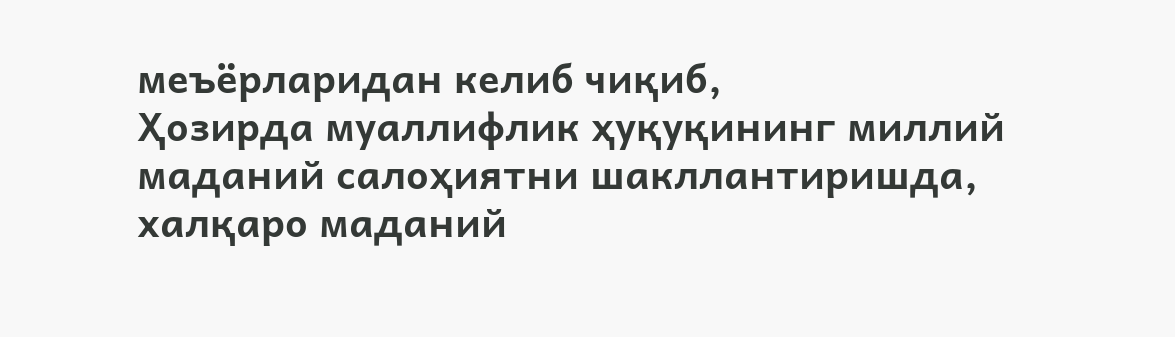меъёрларидан келиб чиқиб,
Ҳозирда муаллифлик ҳуқуқининг миллий маданий салоҳиятни шакллантиришда, халқаро маданий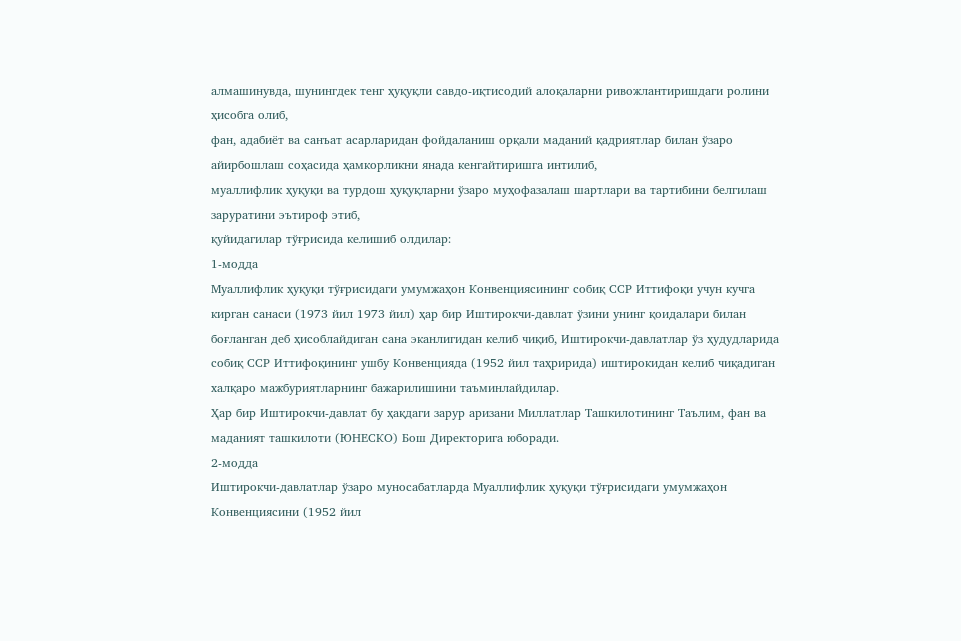алмашинувда, шунингдек тенг ҳуқуқли савдо-иқтисодий алоқаларни ривожлантиришдаги ролини ҳисобга олиб,
фан, адабиёт ва санъат асарларидан фойдаланиш орқали маданий қадриятлар билан ўзаро айирбошлаш соҳасида ҳамкорликни янада кенгайтиришга интилиб,
муаллифлик ҳуқуқи ва турдош ҳуқуқларни ўзаро муҳофазалаш шартлари ва тартибини белгилаш заруратини эътироф этиб,
қуйидагилар тўғрисида келишиб олдилар:
1-модда
Муаллифлик ҳуқуқи тўғрисидаги умумжаҳон Конвенциясининг собиқ ССР Иттифоқи учун кучга кирган санаси (1973 йил 1973 йил) ҳар бир Иштирокчи-давлат ўзини унинг қоидалари билан боғланган деб ҳисоблайдиган сана эканлигидан келиб чиқиб, Иштирокчи-давлатлар ўз ҳудудларида собиқ ССР Иттифоқининг ушбу Конвенцияда (1952 йил таҳририда) иштирокидан келиб чиқадиган халқаро мажбуриятларнинг бажарилишини таъминлайдилар.
Ҳар бир Иштирокчи-давлат бу ҳақдаги зарур аризани Миллатлар Ташкилотининг Таълим, фан ва маданият ташкилоти (ЮНЕСКО) Бош Директорига юборади.
2-модда
Иштирокчи-давлатлар ўзаро муносабатларда Муаллифлик ҳуқуқи тўғрисидаги умумжаҳон Конвенциясини (1952 йил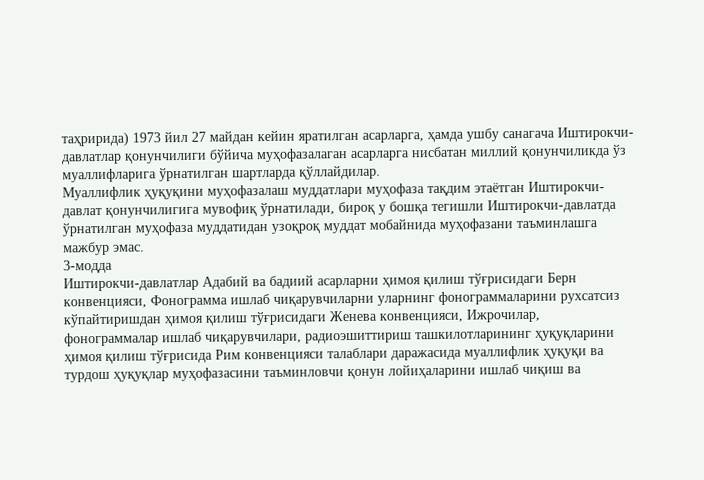таҳририда) 1973 йил 27 майдан кейин яратилган асарларга, ҳамда ушбу санагача Иштирокчи-давлатлар қонунчилиги бўйича муҳофазалаган асарларга нисбатан миллий қонунчиликда ўз муаллифларига ўрнатилган шартларда қўллайдилар.
Муаллифлик ҳуқуқини муҳофазалаш муддатлари муҳофаза тақдим этаётган Иштирокчи-давлат қонунчилигига мувофиқ ўрнатилади, бироқ у бошқа тегишли Иштирокчи-давлатда ўрнатилган муҳофаза муддатидан узоқроқ муддат мобайнида муҳофазани таъминлашга мажбур эмас.
3-модда
Иштирокчи-давлатлар Адабий ва бадиий асарларни ҳимоя қилиш тўғрисидаги Берн конвенцияси, Фонограмма ишлаб чиқарувчиларни уларнинг фонограммаларини рухсатсиз кўпайтиришдан ҳимоя қилиш тўғрисидаги Женева конвенцияси, Ижрочилар, фонограммалар ишлаб чиқарувчилари, радиоэшиттириш ташкилотларининг ҳуқуқларини ҳимоя қилиш тўғрисида Рим конвенцияси талаблари даражасида муаллифлик ҳуқуқи ва турдош ҳуқуқлар муҳофазасини таъминловчи қонун лойиҳаларини ишлаб чиқиш ва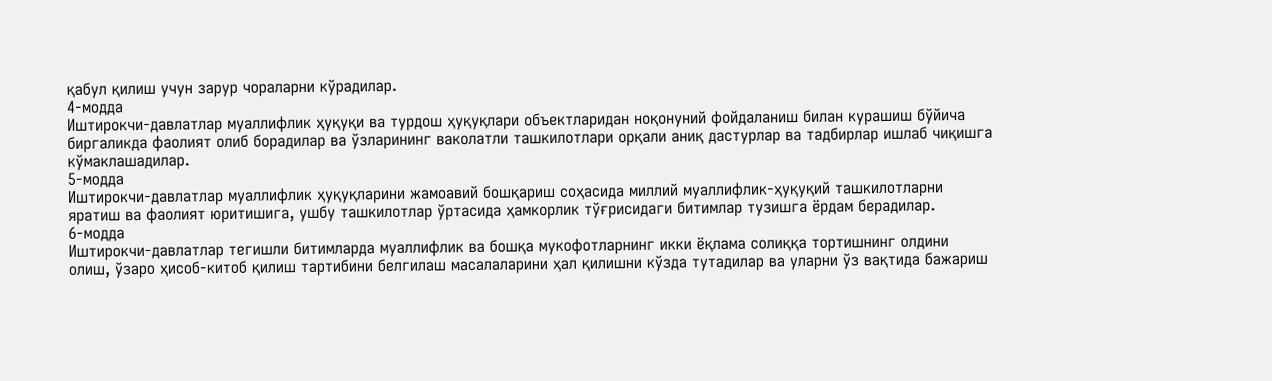қабул қилиш учун зарур чораларни кўрадилар.
4-модда
Иштирокчи-давлатлар муаллифлик ҳуқуқи ва турдош ҳуқуқлари объектларидан ноқонуний фойдаланиш билан курашиш бўйича биргаликда фаолият олиб борадилар ва ўзларининг ваколатли ташкилотлари орқали аниқ дастурлар ва тадбирлар ишлаб чиқишга кўмаклашадилар.
5-модда
Иштирокчи-давлатлар муаллифлик ҳуқуқларини жамоавий бошқариш соҳасида миллий муаллифлик-ҳуқуқий ташкилотларни яратиш ва фаолият юритишига, ушбу ташкилотлар ўртасида ҳамкорлик тўғрисидаги битимлар тузишга ёрдам берадилар.
6-модда
Иштирокчи-давлатлар тегишли битимларда муаллифлик ва бошқа мукофотларнинг икки ёқлама солиққа тортишнинг олдини олиш, ўзаро ҳисоб-китоб қилиш тартибини белгилаш масалаларини ҳал қилишни кўзда тутадилар ва уларни ўз вақтида бажариш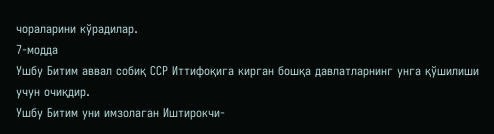чораларини кўрадилар.
7-модда
Ушбу Битим аввал собиқ ССР Иттифоқига кирган бошқа давлатларнинг унга қўшилиши учун очиқдир.
Ушбу Битим уни имзолаган Иштирокчи-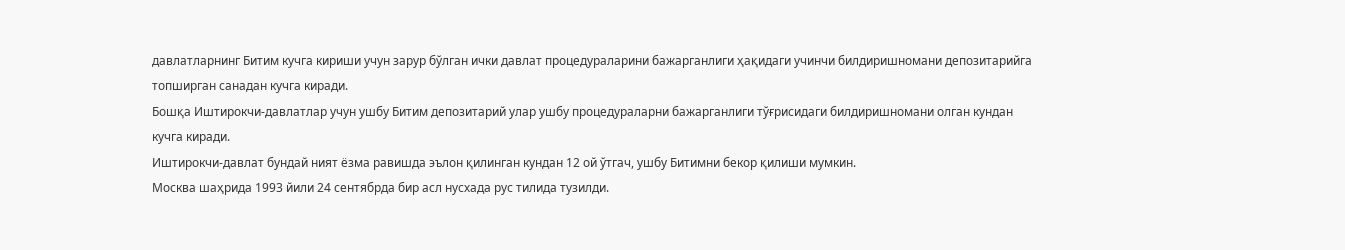давлатларнинг Битим кучга кириши учун зарур бўлган ички давлат процедураларини бажарганлиги ҳақидаги учинчи билдиришномани депозитарийга топширган санадан кучга киради.
Бошқа Иштирокчи-давлатлар учун ушбу Битим депозитарий улар ушбу процедураларни бажарганлиги тўғрисидаги билдиришномани олган кундан кучга киради.
Иштирокчи-давлат бундай ният ёзма равишда эълон қилинган кундан 12 ой ўтгач, ушбу Битимни бекор қилиши мумкин.
Москва шаҳрида 1993 йили 24 сентябрда бир асл нусхада рус тилида тузилди.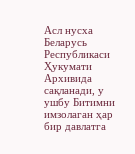Асл нусха Беларусь Республикаси Ҳукумати Архивида сақланади, у ушбу Битимни имзолаган ҳар бир давлатга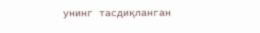унинг тасдиқланган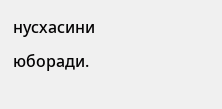нусхасини юборади.